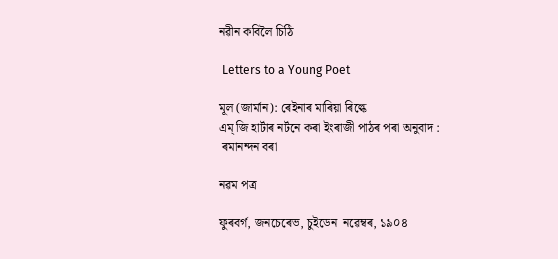নৱীন কবিলৈ চিঠি

 Letters to a Young Poet

মূল (জাৰ্মান): ৰেইনাৰ মাৰিয়া ৰিল্কে
এম্ জি হাৰ্টাৰ নৰ্টনে কৰা ইংৰাজী পাঠৰ পৰা অনুবাদ :
 ৰমানন্দন বৰা

নৱম পত্ৰ

ফুৰবৰ্গ, জনচেৰেভ, চুইডেন  নৱেম্বৰ, ১৯০৪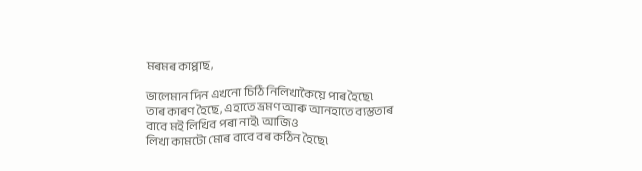মৰমৰ কাপ্পাছ,

ভালেমান দিন এখনো চিঠি নিলিখাকৈয়ে পাৰ হৈছে৷
তাৰ কাৰণ হৈছে, এহাতে ভ্ৰমণ আৰু আনহাতে ব্যস্ততাৰ বাবে মই লিখিব পৰা নাই৷ আজিও
লিখা কামটো মোৰ বাবে বৰ কঠিন হৈছে৷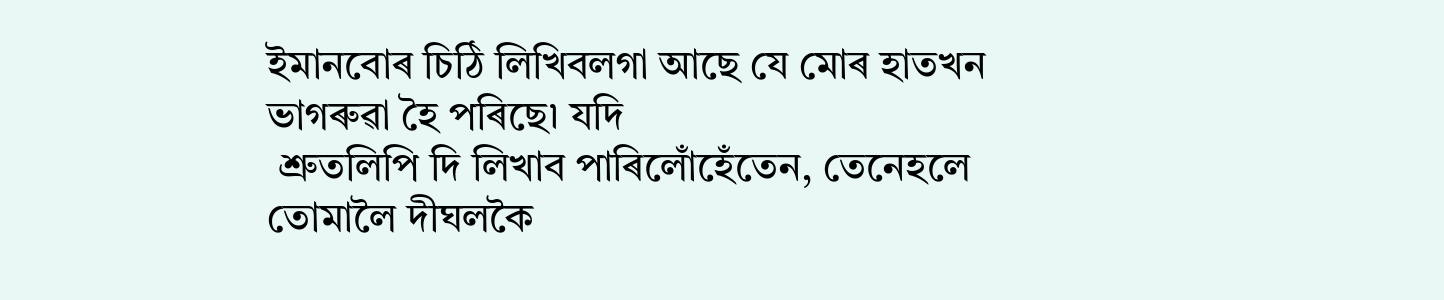ইমানবোৰ চিঠি লিখিবলগা আছে যে মোৰ হাতখন
ভাগৰুৱা হৈ পৰিছে৷ যদি
 শ্ৰুতলিপি দি লিখাব পাৰিলোঁহেঁতেন, তেনেহলে
তোমালৈ দীঘলকৈ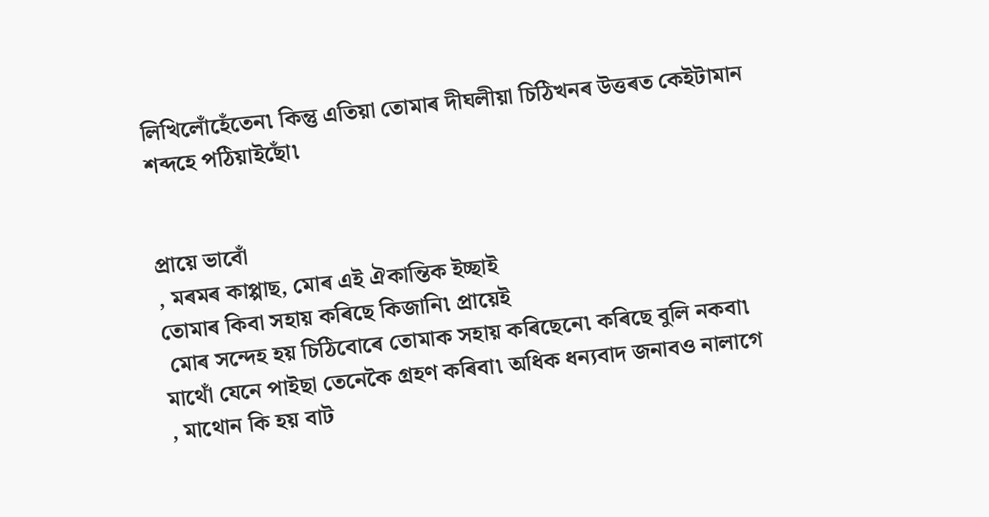লিখিলোঁহেঁতেন৷ কিন্তু এতিয়া তোমাৰ দীঘলীয়া চিঠিখনৰ উত্তৰত কেইটামান
শব্দহে পঠিয়াইছোঁ৷


প্ৰায়ে ভাবোঁ
, মৰমৰ কাপ্পাছ, মোৰ এই ঐকান্তিক ইচ্ছাই
তোমাৰ কিবা সহায় কৰিছে কিজানি৷ প্ৰায়েই
 মোৰ সন্দেহ হয় চিঠিবোৰে তোমাক সহায় কৰিছেনে৷ কৰিছে বুলি নকবা৷
মাথোঁ যেনে পাইছা তেনেকৈ গ্ৰহণ কৰিবা৷ অধিক ধন্যবাদ জনাবও নালাগে
, মাথোন কি হয় বাট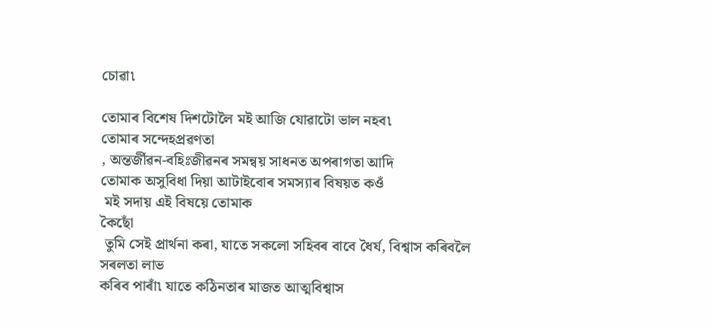চোৱা৷

তোমাৰ বিশেষ দিশটোলৈ মই আজি যোৱাটো ভাল নহব৷
তোমাৰ সন্দেহপ্ৰৱণতা
, অন্তৰ্জীৱন-বহিঃজীৱনৰ সমন্বয় সাধনত অপৰাগতা আদি
তোমাক অসুবিধা দিয়া আটাইবোৰ সমস্যাৰ বিষয়ত কওঁ
 মই সদায় এই বিষয়ে তোমাক
কৈছোঁ
 তুমি সেই প্ৰাৰ্থনা কৰা, যাতে সকলো সহিবৰ বাবে ধৈৰ্য, বিশ্বাস কৰিবলৈ সৰলতা লাভ
কৰিব পাৰাঁ৷ যাতে কঠিনতাৰ মাজত আত্মবিশ্বাস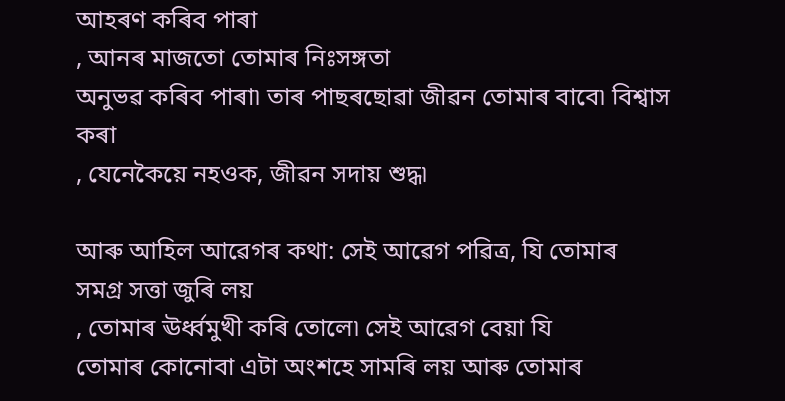আহৰণ কৰিব পাৰা
, আনৰ মাজতো তোমাৰ নিঃসঙ্গতা
অনুভৱ কৰিব পাৰা৷ তাৰ পাছৰছোৱা জীৱন তোমাৰ বাবে৷ বিশ্বাস কৰা
, যেনেকৈয়ে নহওক, জীৱন সদায় শুদ্ধ৷

আৰু আহিল আৱেগৰ কথা: সেই আৱেগ পৱি‍ত্ৰ, যি তোমাৰ
সমগ্ৰ সত্তা জুৰি লয়
, তোমাৰ ঊৰ্ধ্বমুখী কৰি তোলে৷ সেই আৱেগ বেয়া যি
তোমাৰ কোনোবা এটা অংশহে সামৰি লয় আৰু তোমাৰ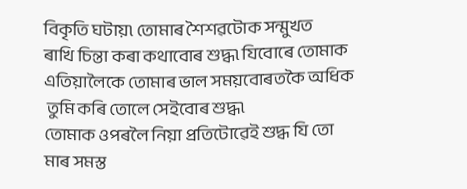বিকৃতি ঘটায়৷ তোমাৰ শৈশৱটোক সন্মুখত
ৰাখি চিন্তা কৰা কথাবোৰ শুদ্ধ৷ যিবোৰে তোমাক এতিয়ালৈকে তোমাৰ ভাল সময়বোৰতকৈ অধিক
 তুমি কৰি তোলে সেইবোৰ শুদ্ধ৷
তোমাক ওপৰলৈ নিয়া প্ৰতিটোৱেই শুদ্ধ যি তো
মাৰ সমস্ত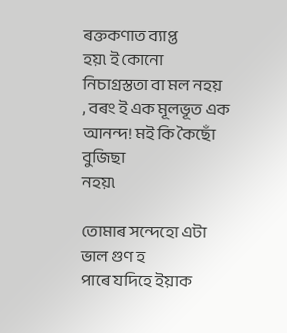ৰক্তকণাত ব্যাপ্ত
হয়৷ ই কোনো নিচাগ্ৰস্ততা বা মল নহয়
, বৰং ই এক মূলভূত এক আনন্দ! মই কি কৈছোঁ বুজিছা
নহয়৷

তোমাৰ সন্দেহো এটা ভাল গুণ হ
পাৰে যদিহে ইয়াক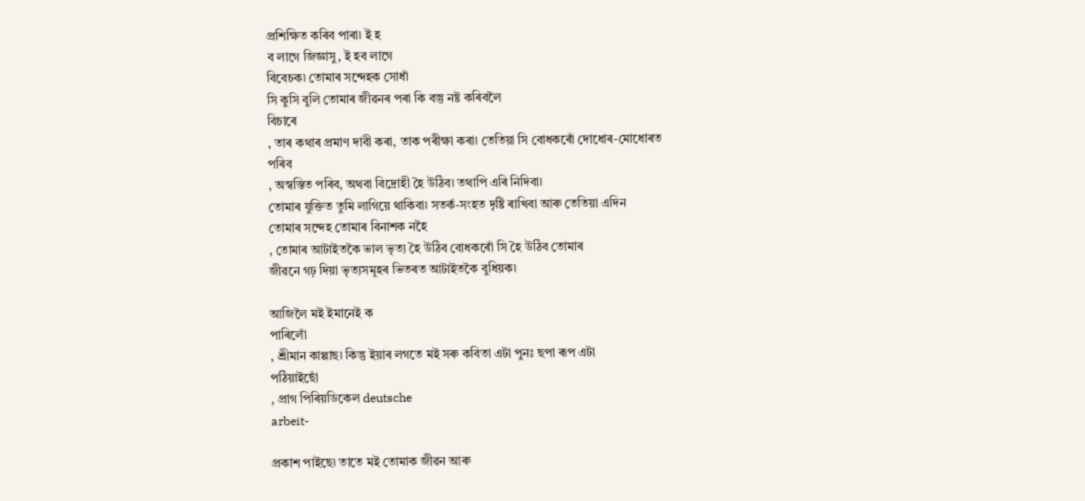প্ৰশিক্ষিত কৰিব পাৰা৷ ই হ
ব লাগে জিজ্ঞাসু, ই হব লাগে
বিবেচক৷ তোমাৰ সন্দেহক সোধাঁ
সি কুসি বুলি তোমাৰ জীৱনৰ পৰা কি বস্তু নষ্ট কৰিবলৈ
বিচাৰে
, তাৰ কথাৰ প্ৰমাণ দাবী কৰা, তাক পৰীক্ষা কৰা৷ তেতিয়া সি বোধকৰোঁ দোধোৰ-মোধোৰত
পৰিব
, অস্বস্তিত পৰিব, অথবা বিদ্ৰোহী হৈ উঠিব৷ তথাপি এৰি নিদিবা৷
তোমাৰ যুক্তিত তুমি লাগিয়ে থাকিবা৷ সতৰ্ক-সংহত দৃষ্টি ৰাখিবা আৰু তেতিয়া এদিন
তোমাৰ সন্দেহ তোমাৰ বিনাশক নহৈ
, তোমাৰ আটাইতকৈ ভাল ভৃত্য হৈ উঠিব বোধকৰোঁ সি হৈ উঠিব তোমাৰ
জীৱনে গঢ় দিয়া ভৃত্যসমূহৰ ভিতৰত আটাইতকৈ বুধিয়ক৷

আজিলৈ মই ইমানেই ক
পাৰিলোঁ
, শ্ৰীমান কাপ্পাছ৷ কিন্তু ইয়াৰ লগতে মই সৰু কবিতা এটা পুনঃ ছপা ৰূপ এটা
পঠিয়াইছোঁ
, প্ৰাগ পিৰিয়ডিকেল deutsche
arbeit-

প্ৰকাশ পাইছে৷ তাতে মই তোমাক জীৱন আৰু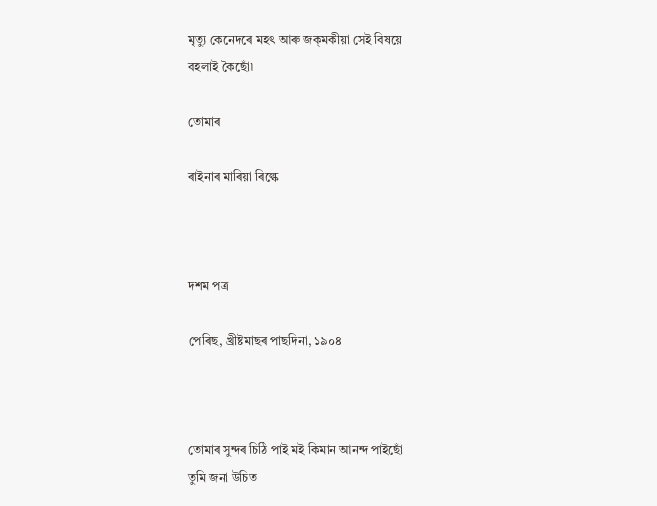মৃত্যু কেনেদৰে মহৎ আৰু জক্‌মকীয়া সেই বিষয়ে
বহলাই কৈছোঁ৷

তোমাৰ

ৰাইনাৰ মাৰিয়া ৰিল্কে



দশম পত্ৰ

পেৰিছ, খ্ৰীষ্টমাছৰ পাছদিনা, ১৯০৪



তোমাৰ সুন্দৰ চিঠি পাই মই কিমান আনন্দ পাইছোঁ
তুমি জনা উচিত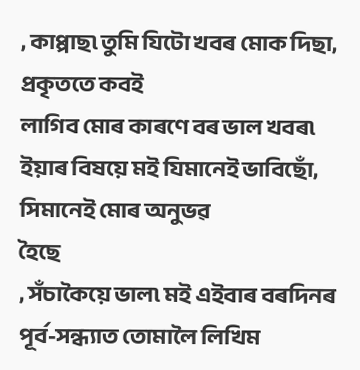, কাপ্পাছ৷ তুমি যিটো খবৰ মোক দিছা, প্ৰকৃততে কবই
লাগিব মোৰ কাৰণে বৰ ভাল খবৰ৷ ইয়াৰ বিষয়ে মই যিমানেই ভাবিছোঁ, সিমানেই মোৰ অনুভৱ
হৈছে
, সঁচাকৈয়ে ভাল৷ মই এইবাৰ বৰদিনৰ পূৰ্ব-সন্ধ্যাত তোমালৈ লিখিম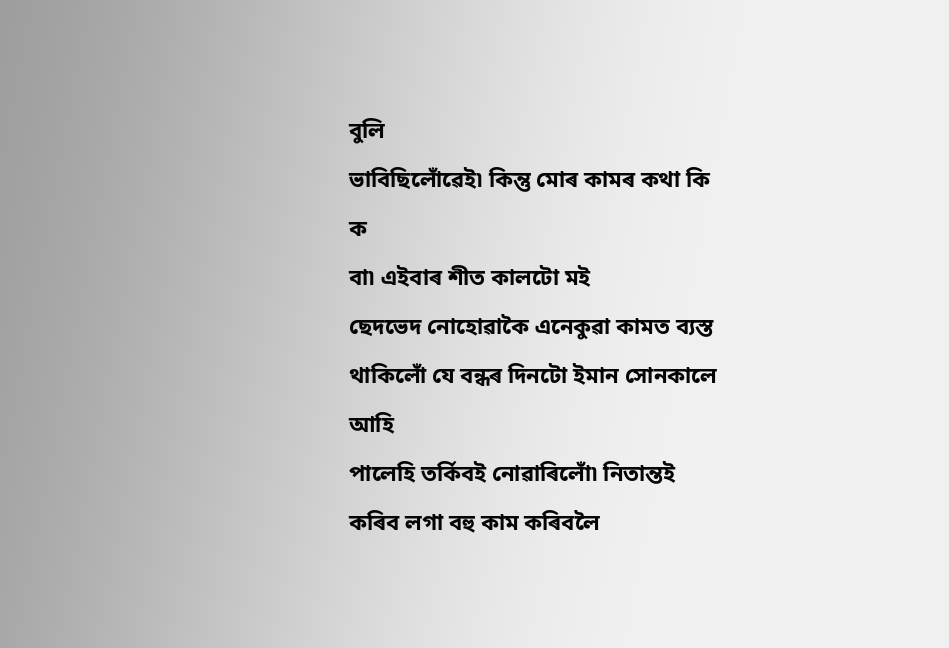বুলি
ভাবিছিলোঁৱেই৷ কিন্তু মোৰ কামৰ কথা কি ক
বা৷ এইবাৰ শীত কালটো মই
ছেদভেদ নোহোৱাকৈ এনেকুৱা কামত ব্যস্ত থাকিলোঁ যে বন্ধৰ দিনটো ইমান সোনকালে আহি
পালেহি তৰ্কিবই নোৱাৰিলোঁ৷ নিতান্তই কৰিব লগা বহু কাম কৰিবলৈ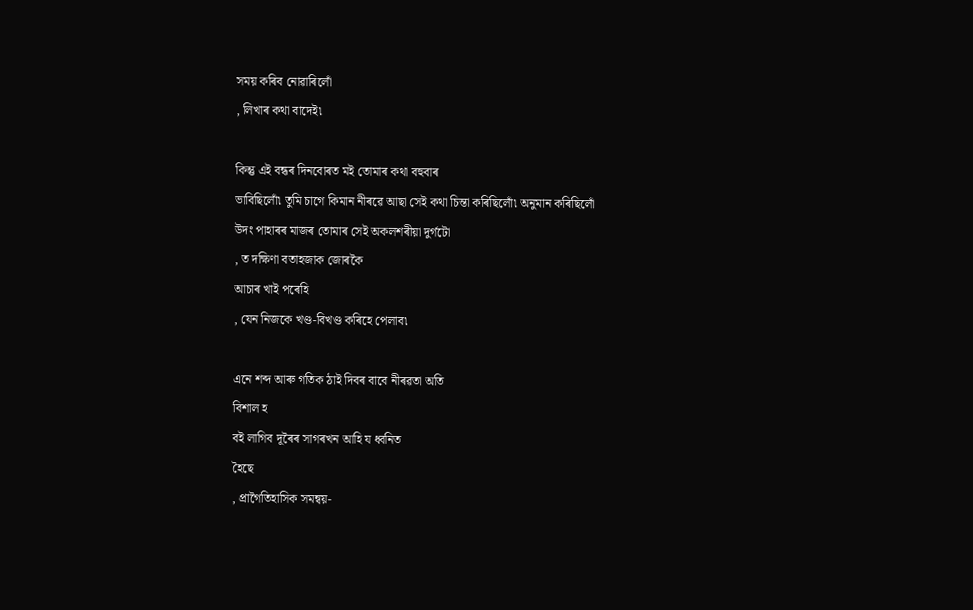সময় কৰিব নোৱাৰিলোঁ
, লিখাৰ কথা বাদেই৷

কিন্তু এই বন্ধৰ দিনবোৰত মই তোমাৰ কথা বহুবাৰ
ভাবিছিলোঁ৷ তুমি চাগে কিমান নীৰৱে আছা সেই কথা চিন্তা কৰিছিলোঁ৷ অনুমান কৰিছিলোঁ
উদং পাহাৰৰ মাজৰ তোমাৰ সেই অকলশৰীয়া দুৰ্গটো
, ত দক্ষি‍ণা বতাহজাক জোৰকৈ
আচাৰ খাই পৰেহি
, যেন নিজকে খণ্ড-বিখণ্ড কৰিহে পেলাব৷

এনে শব্দ আৰু গতিক ঠাই দিবৰ বাবে নীৰৱতা অতি
বিশাল হ
বই লাগিব দূৰৈৰ সাগৰখন আহি য ধ্বনিত
হৈছে
, প্ৰাগৈতিহাসিক সমন্বয়-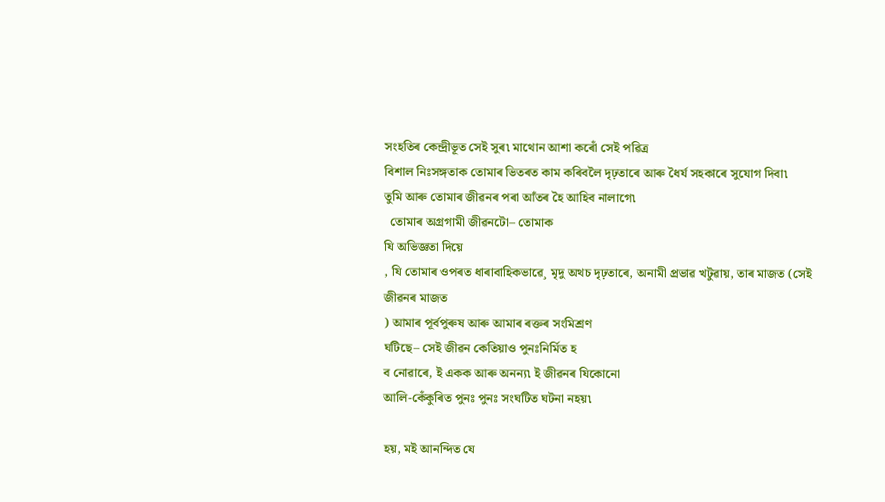সংহতিৰ কেন্দ্ৰীভূত সেই সুৰ৷ মাথোন আশা কৰোঁ সেই পৱিত্ৰ
বিশাল নিঃসঙ্গতাক তোমাৰ ভিতৰত কাম কৰিবলৈ দৃঢ়তাৰে আৰু ধৈৰ্য সহকাৰে সুযোগ দিবা৷
তুমি আৰু তোমাৰ জীৱনৰ পৰা আঁতৰ হৈ আহিব নালাগে৷
  তোমাৰ অগ্ৰগামী জীৱনটো– তোমাক
যি অভিজ্ঞতা দিয়ে
, যি তোমাৰ ওপৰত ধাৰাবাহিকভাৱে¸ মৃদু অথচ দৃঢ়তাৰে, অনামী প্ৰভাৱ খটুৱায়, তাৰ মাজত (সেই
জীৱনৰ মাজত
) আমাৰ পূৰ্বপুৰুষ আৰু আমাৰ ৰক্তৰ সংমিশ্ৰণ
ঘটিছে– সেই জীৱন কেতিয়াও পুনঃনিৰ্মিত হ
ব নোৱাৰে, ই একক আৰু অনন্য৷ ই জীৱনৰ যিকোনো
আলি-কেঁকুৰিত পুনঃ পুনঃ সংঘটিত ঘটনা নহয়৷

হয়, মই আনন্দিত যে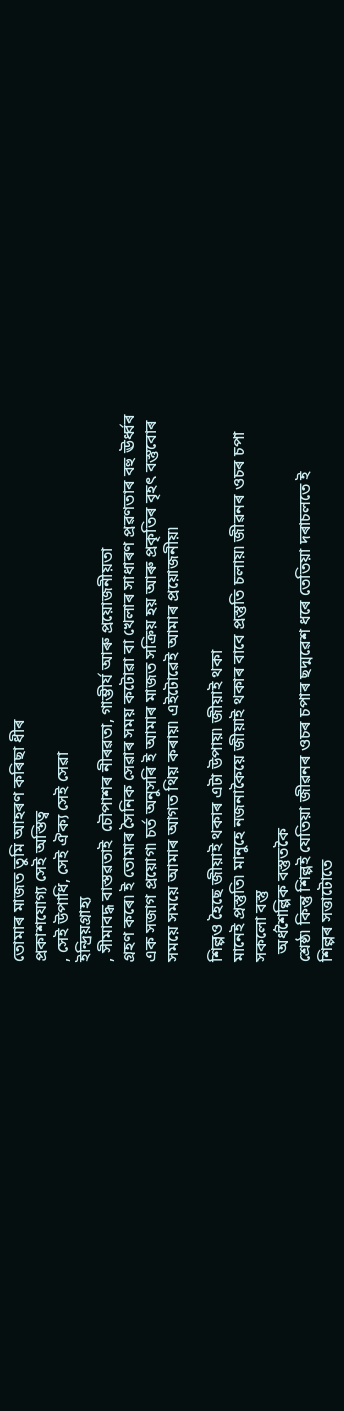তোমাৰ মাজত তুমি আহৰণ কৰিছা ধীৰ
প্ৰকাশযোগ্য সেই অস্তিত্ব
, সেই উপাধি, সেই ঐক্য সেই সেৱা
ইন্দ্ৰিয়গ্ৰাহ্য
, সীমাবদ্ধ বাস্তৱতাই  চৌপাশৰ নীৰৱতা, গাম্ভীৰ্য আৰু প্ৰয়োজনীয়তা
গ্ৰহণ কৰে৷ ই তোমাৰ সৈনিক সেৱাৰ সময় কটোৱা বা খেলাৰ সাধাৰণ প্ৰৱণতাৰ বহু ঊৰ্ধ্বৰ
এক সজাগ প্ৰয়োগ৷ চৰ্ত অনুসৰি ই আমাৰ মাজত সক্ৰিয় হয় আৰু প্ৰকৃতিৰ বৃহৎ বস্তুবোৰ
সময়ে সময়ে আমাৰ আগত থিয় কৰায়৷ এইটোৱেই আমাৰ প্ৰয়োজনীয়৷

শিল্পও হৈছে জীয়াই থকাৰ এটা উপায়৷ জীয়াই থকা
মানেই প্ৰস্তুতি৷ মানুহে নজনাকৈয়ে জীয়াই থকাৰ বাবে প্ৰস্তুতি চলায়৷ জীৱনৰ ওচৰ চপা
সকলো বস্তু
  অৰ্ধশৈল্পিক বস্তুতকৈ
শ্ৰেষ্ঠ৷ কিন্তু শিল্পই যেতিয়া জীৱনৰ ওচৰ চপাৰ ছদ্মৱেশ ধৰে তেতিয়া দৰাচলতে ই
শিল্পৰ সত্তাটোতে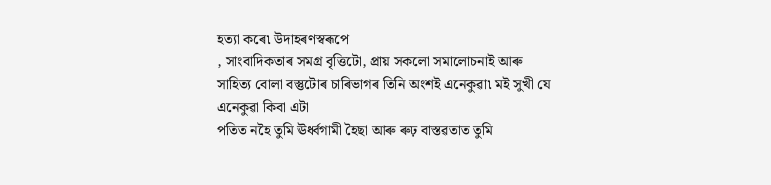হত্যা কৰে৷ উদাহৰণস্বৰূপে
, সাংবাদিকতাৰ সমগ্ৰ বৃত্তিটো, প্ৰায় সকলো সমালোচনাই আৰু
সাহিত্য বোলা বস্তুটোৰ চাৰিভাগৰ তিনি অংশই এনেকুৱা৷ মই সুখী যে এনেকুৱা কিবা এটা
পতিত নহৈ তুমি ঊৰ্ধ্বগামী হৈছা আৰু ৰুঢ় বাস্তৱতাত তুমি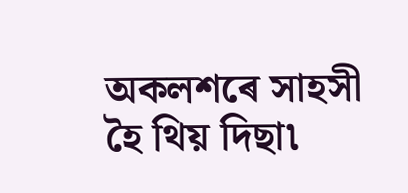অকলশৰে সাহসী হৈ থিয় দিছা৷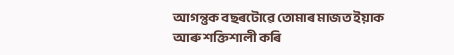আগন্তুক বছৰটোৱে তোমাৰ মাজত ইয়াক আৰু শক্তিশালী কৰি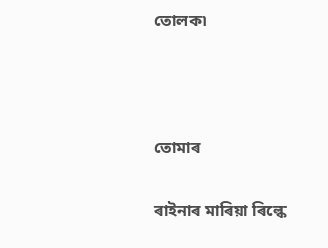তোলক৷



তোমাৰ

ৰাইনাৰ মাৰিয়া ৰিল্কে